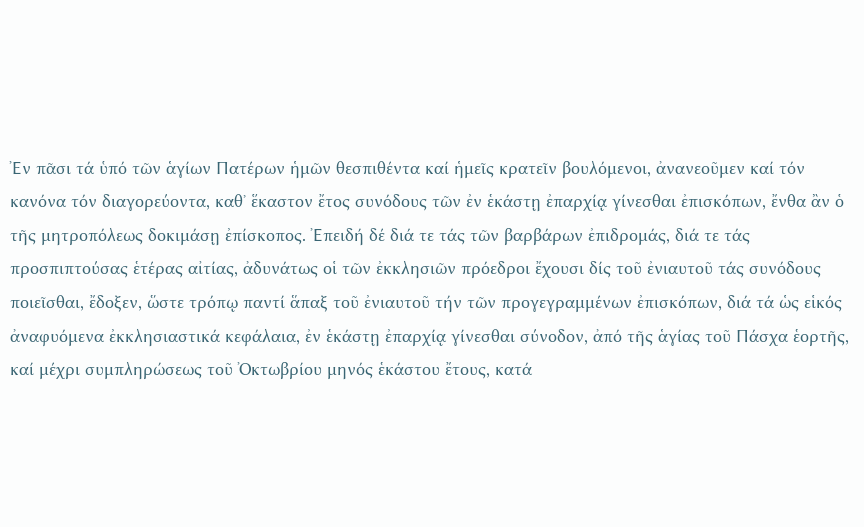Ἐν πᾶσι τά ὑπό τῶν ἁγίων Πατέρων ἡμῶν θεσπιθέντα καί ἡμεῖς κρατεῖν βουλόμενοι, ἀνανεοῦμεν καί τόν κανόνα τόν διαγορεύοντα, καθ᾿ ἕκαστον ἔτος συνόδους τῶν ἐν ἑκάστῃ ἐπαρχίᾳ γίνεσθαι ἐπισκόπων, ἔνθα ἂν ὁ τῆς μητροπόλεως δοκιμάσῃ ἐπίσκοπος. Ἐπειδή δέ διά τε τάς τῶν βαρβάρων ἐπιδρομάς, διά τε τάς προσπιπτούσας ἑτέρας αἰτίας, ἀδυνάτως οἱ τῶν ἐκκλησιῶν πρόεδροι ἔχουσι δίς τοῦ ἐνιαυτοῦ τάς συνόδους ποιεῖσθαι, ἔδοξεν, ὥστε τρόπῳ παντί ἅπαξ τοῦ ἐνιαυτοῦ τήν τῶν προγεγραμμένων ἐπισκόπων, διά τά ὡς εἱκός ἀναφυόμενα ἐκκλησιαστικά κεφάλαια, ἐν ἑκάστῃ ἐπαρχίᾳ γίνεσθαι σύνοδον, ἀπό τῆς ἁγίας τοῦ Πάσχα ἑορτῆς, καί μέχρι συμπληρώσεως τοῦ Ὀκτωβρίου μηνός ἑκάστου ἔτους, κατά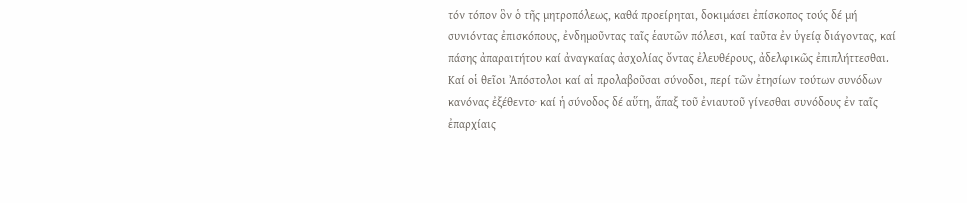τόν τόπον ὃν ὁ τῆς μητροπόλεως, καθά προείρηται, δοκιμάσει ἐπίσκοπος τούς δέ μή συνιόντας ἐπισκόπους, ἐνδημοῦντας ταῖς ἑαυτῶν πόλεσι, καί ταῦτα ἐν ὑγείᾳ διάγοντας, καί πάσης ἀπαραιτήτου καί ἀναγκαίας ἀσχολίας ὄντας ἐλευθέρους, ἀδελφικῶς ἐπιπλήττεσθαι.
Καί οἱ θεῖοι Ἀπόστολοι καί αἱ προλαβοῦσαι σύνοδοι, περί τῶν ἐτησίων τούτων συνόδων κανόνας ἐξέθεντο· καί ἡ σύνοδος δέ αὕτη, ἅπαξ τοῦ ἐνιαυτοῦ γίνεσθαι συνόδους ἐν ταῖς ἐπαρχίαις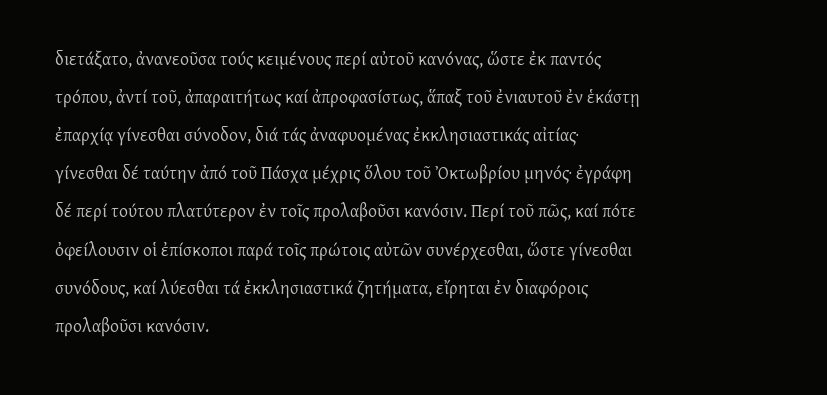διετάξατο, ἀνανεοῦσα τούς κειμένους περί αὐτοῦ κανόνας, ὥστε ἐκ παντός τρόπου, ἀντί τοῦ, ἀπαραιτήτως καί ἀπροφασίστως, ἅπαξ τοῦ ἐνιαυτοῦ ἐν ἑκάστῃ ἐπαρχίᾳ γίνεσθαι σύνοδον, διά τάς ἀναφυομένας ἐκκλησιαστικάς αἰτίας· γίνεσθαι δέ ταύτην ἀπό τοῦ Πάσχα μέχρις ὅλου τοῦ Ὀκτωβρίου μηνός· ἐγράφη δέ περί τούτου πλατύτερον ἐν τοῖς προλαβοῦσι κανόσιν. Περί τοῦ πῶς, καί πότε ὀφείλουσιν οἱ ἐπίσκοποι παρά τοῖς πρώτοις αὐτῶν συνέρχεσθαι, ὥστε γίνεσθαι συνόδους, καί λύεσθαι τά ἐκκλησιαστικά ζητήματα, εἴρηται ἐν διαφόροις προλαβοῦσι κανόσιν.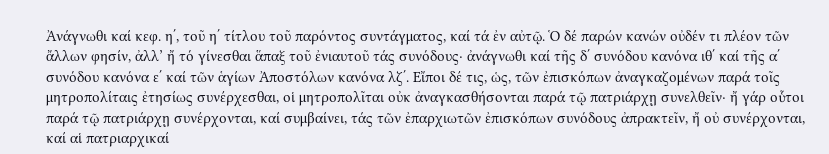Ἀνάγνωθι καί κεφ. η΄, τοῦ η΄ τίτλου τοῦ παρόντος συντάγματος, καί τά ἐν αὐτῷ. Ὁ δέ παρών κανών οὐδέν τι πλέον τῶν ἄλλων φησίν, ἀλλ’ ἤ τό γίνεσθαι ἅπαξ τοῦ ἐνιαυτοῦ τάς συνόδους· ἀνάγνωθι καί τῆς δ΄ συνόδου κανόνα ιθ΄ καί τῆς α΄ συνόδου κανόνα ε΄ καί τῶν ἁγίων Ἀποστόλων κανόνα λζ΄. Εἴποι δέ τις, ὡς, τῶν ἐπισκόπων ἀναγκαζομένων παρά τοῖς μητροπολίταις ἐτησίως συνέρχεσθαι, οἱ μητροπολῖται οὐκ ἀναγκασθήσονται παρά τῷ πατριάρχῃ συνελθεῖν· ἤ γάρ οὗτοι παρά τῷ πατριάρχῃ συνέρχονται, καί συμβαίνει, τάς τῶν ἐπαρχιωτῶν ἐπισκόπων συνόδους ἀπρακτεῖν, ἤ οὐ συνέρχονται, καί αἱ πατριαρχικαί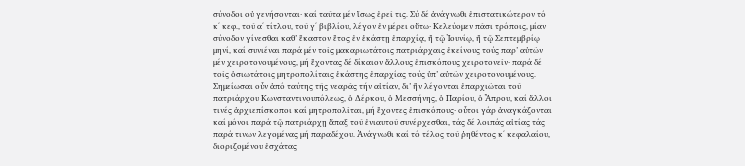σύνοδοι οὐ γενήσονται· καί ταῦτα μέν ἴσως ἐρεῖ τις. Σύ δέ ἀνάγνωθι ἐπιστατικώτερον τό κ΄ κεφ., τοῦ α΄ τίτλου, τοῦ γ΄ βιβλίου, λέγον ἐν μέρει οὕτω· Κελεύομεν πᾶσι τρόποις, μίαν σύνοδον γίνεσθαι καθ’ ἕκαστον ἔτος ἐν ἑκάστῃ ἐπαρχίᾳ, ἤ τῷ Ἰουνίῳ, ἤ τῷ Σεπτεμβρίῳ μηνί, καί συνιέναι παρά μέν τοῖς μακαριωτάτοις πατριάρχαις ἐκείνους τούς παρ’ αὐτῶν μέν χειροτονουμένους, μή ἔχοντας δέ δίκαιον ἄλλους ἐπισκόπους χειροτονεῖν· παρά δέ τοῖς ὁσιωτάτοις μητροπολίταις ἑκάστης ἐπαρχίας τούς ὑπ’ αὐτῶν χειροτονουμένους. Σημείωσαι οὖν ἀπό ταύτης τῆς νεαρᾶς τήν αἰτίαν, δι’ ἥν λέγονται ἐπαρχιῶται τοῦ πατριάρχου Κωνσταντινουπόλεως, ὁ Δέρκου, ὁ Μεσσήνης, ὁ Παρίου, ὁ Ἄπρου, καί ἄλλοι τινές ἀρχιεπίσκοποι καί μητροπολῖται, μή ἔχοντες ἐπισκόπους· οὗτοι γάρ ἀναγκάζονται καί μόνοι παρά τῷ πατριάρχῃ ἅπαξ τοῦ ἐνιαυτοῦ συνέρχεσθαι, τάς δέ λοιπάς αἰτίας τάς παρά τινων λεγομένας μή παραδέχου. Ἀνάγνωθι καί τό τέλος τοῦ ῥηθέντος κ΄ κεφαλαίου, διοριζομένου ἐσχάτας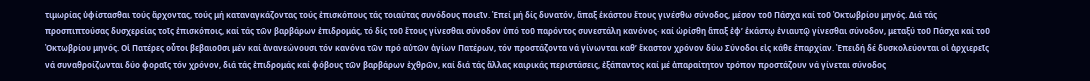τιμωρίας ὑφίστασθαι τούς ἄρχοντας, τούς μή καταναγκάζοντας τούς ἐπισκόπους τάς τοιαύτας συνόδους ποιεῖν. Ἐπεί μή δίς δυνατόν, ἅπαξ ἑκάστου ἔτους γινέσθω σύνοδος, μέσον τοῦ Πάσχα καί τοῦ Ὀκτωβρίου μηνός. Διά τάς προσπιπτούσας δυσχερείας τοῖς ἐπισκόποις, καί τάς τῶν βαρβάρων ἐπιδρομάς, τό δίς τοῦ ἔτους γίνεσθαι σύνοδον ὑπό τοῦ παρόντος συνεστάλη κανόνος· καί ὡρίσθη ἅπαξ ἐφ’ ἑκάστῳ ἐνιαυτῷ γίνεσθαι σύνοδον, μεταξύ τοῦ Πάσχα καί τοῦ Ὀκτωβρίου μηνός. Οἱ Πατέρες οὗτοι βεβαιοῦσι μέν καί ἀνανεώνουσι τόν κανόνα τῶν πρό αὐτῶν ἁγίων Πατέρων, τόν προστάζοντα νά γίνωνται καθ’ ἕκαστον χρόνον δύω Σύνοδοι εἰς κάθε ἐπαρχίαν. Ἐπειδή δέ δυσκολεύονται οἱ ἀρχιερεῖς νά συναθροίζωνται δύο φοραῖς τόν χρόνον, διά τάς ἐπιδρομάς καί φόβους τῶν βαρβάρων ἐχθρῶν, καί διά τάς ἄλλας καιρικάς περιστάσεις, ἐξάπαντος καί μέ ἀπαραίτητον τρόπον προστάζουν νά γίνεται σύνοδος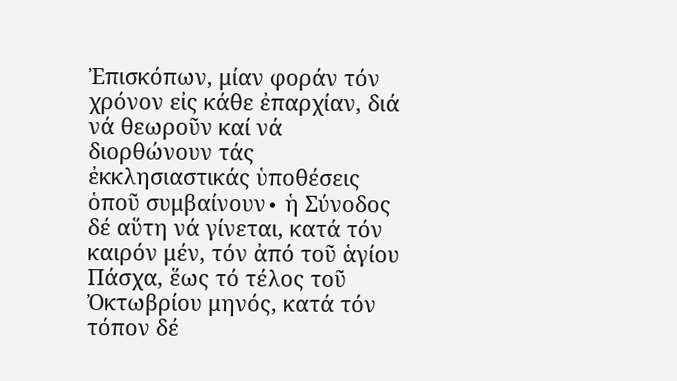Ἐπισκόπων, μίαν φοράν τόν χρόνον εἰς κάθε ἐπαρχίαν, διά νά θεωροῦν καί νά διορθώνουν τάς ἐκκλησιαστικάς ὑποθέσεις ὁποῦ συμβαίνουν∙ ἡ Σύνοδος δέ αὕτη νά γίνεται, κατά τόν καιρόν μέν, τόν ἀπό τοῦ ἁγίου Πάσχα, ἕως τό τέλος τοῦ Ὀκτωβρίου μηνός, κατά τόν τόπον δέ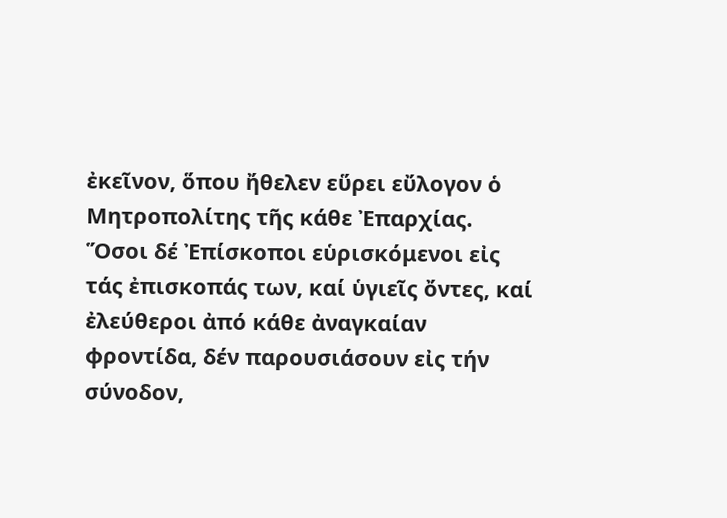ἐκεῖνον, ὅπου ἤθελεν εὕρει εὔλογον ὁ Μητροπολίτης τῆς κάθε Ἐπαρχίας. Ὅσοι δέ Ἐπίσκοποι εὑρισκόμενοι εἰς τάς ἐπισκοπάς των, καί ὑγιεῖς ὄντες, καί ἐλεύθεροι ἀπό κάθε ἀναγκαίαν φροντίδα, δέν παρουσιάσουν εἰς τήν σύνοδον,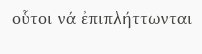οὗτοι νά ἐπιπλήττωνται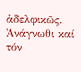ἀδελφικῶς. Ἀνάγνωθι καί τόν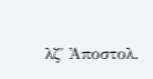λζ΄ Ἀποστολ.